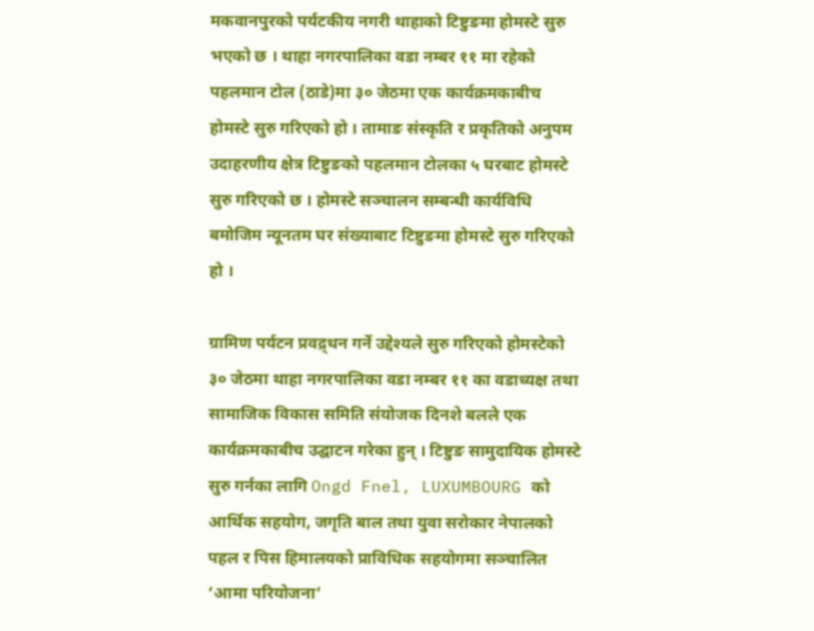मकवानपुरको पर्यटकीय नगरी थाहाको टिष्टुङमा होमस्टे सुरु भएको छ । थाहा नगरपालिका वडा नम्बर ११ मा रहेको पहलमान टोल (ठाडे)मा ३० जेठमा एक कार्यक्रमकाबीच होमस्टे सुरु गरिएको हो । तामाङ संस्कृति र प्रकृतिको अनुपम उदाहरणीय क्षेत्र टिष्टुङको पहलमान टोलका ५ घरबाट होमस्टे सुरु गरिएको छ । होमस्टे सञ्चालन सम्बन्धी कार्यविधि बमोजिम न्यूनतम घर संख्याबाट टिष्टुङमा होमस्टे सुरु गरिएको हो ।

ग्रामिण पर्यटन प्रवद्र्धन गर्ने उद्देश्यले सुरु गरिएको होमस्टेको ३० जेठमा थाहा नगरपालिका वडा नम्बर ११ का वडाध्यक्ष तथा सामाजिक विकास समिति संयोजक दिनशे बलले एक कार्यक्रमकाबीच उद्घाटन गरेका हुन् । टिष्टुङ सामुदायिक होमस्टे सुरु गर्नका लागि Ongd Fnel, LUXUMBOURG को आर्थिक सहयोग, जगृति बाल तथा युवा सरोकार नेपालको पहल र पिस हिमालयको प्राविधिक सहयोगमा सञ्चालित ‘आमा परियोजना’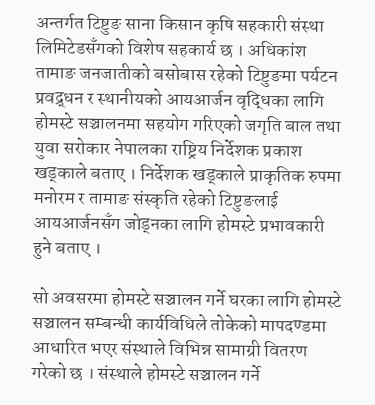अन्तर्गत टिष्टुङ साना किसान कृषि सहकारी संस्था लिमिटेडसँगको विशेष सहकार्य छ । अधिकांश तामाङ जनजातीको बसोबास रहेको टिष्टुङमा पर्यटन प्रवद्र्धन र स्थानीयको आयआर्जन वृद्धिका लागि होमस्टे सञ्चालनमा सहयोग गरिएको जगृति बाल तथा युवा सरोकार नेपालका राष्ट्रिय निर्देशक प्रकाश खड्काले बताए । निर्देशक खड्काले प्राकृतिक रुपमा मनोरम र तामाङ संस्कृति रहेको टिष्टुङलाई आयआर्जनसँग जोड्नका लागि होमस्टे प्रभावकारी हुने बताए ।

सो अवसरमा होमस्टे सञ्चालन गर्ने घरका लागि होमस्टे सञ्चालन सम्बन्धी कार्यविधिले तोकेको मापदण्डमा आधारित भएर संस्थाले विभिन्न सामाग्री वितरण गरेको छ । संस्थाले होमस्टे सञ्चालन गर्ने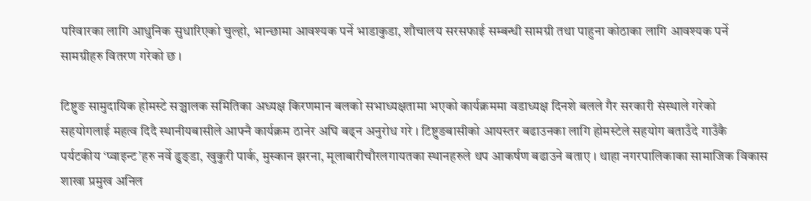परिवारका लागि आधुनिक सुधारिएको चुल्हो, भान्छामा आवश्यक पर्ने भाडाकुडा, शौचालय सरसफाई सम्बन्धी सामग्री तथा पाहुना कोठाका लागि आवश्यक पर्ने सामग्रीहरु वितरण गरेको छ ।

टिष्टुङ सामुदायिक होमस्टे सञ्चालक समितिका अध्यक्ष किरणमान बलको सभाध्यक्षतामा भएको कार्यक्रममा वडाध्यक्ष दिनशे बलले गैर सरकारी संस्थाले गरेको सहयोगलाई महत्व दिदै स्थानीयबासीले आफ्नै कार्यक्रम ठानेर अघि बढ्न अनुरोध गरे । टिष्टुङबासीको आयस्तर बढाउनका लागि होमस्टेले सहयोग बताउँदे गाउँकै पर्यटकीय ‘प्वाइन्ट’हरु नर्वे ढुङ्डा, खुकुरी पार्क, मुस्कान झरना, मूलाबारीचौरलगायतका स्थानहरुले थप आकर्षण बढाउने बताए । थाहा नगरपालिकाका सामाजिक विकास शाखा प्रमुख अनिल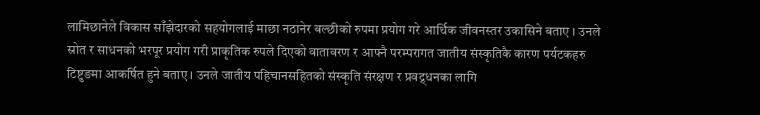लामिछानेले विकास साँझेदारको सहयोगलाई माछा नठानेर बल्छीको रुपमा प्रयोग गरे आर्थिक जीवनस्तर उकासिने बताए । उनले स्रोत र साधनको भरपूर प्रयोग गरी प्राकृतिक रुपले दिएको वातावरण र आफ्नै परम्परागत जातीय संस्कृतिकै कारण पर्यटकहरु टिष्टुङमा आकर्षित हुने बताए । उनले जातीय पहिचानसहितको संस्कृति संरक्षण र प्रवद्र्धनका लागि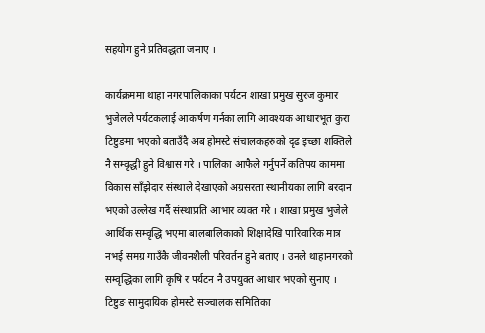सहयोग हुने प्रतिवद्धता जनाए ।

कार्यक्रममा थाहा नगरपालिकाका पर्यटन शाखा प्रमुख सुरज कुमार भुजेलले पर्यटकलाई आकर्षण गर्नका लागि आवश्यक आधारभूत कुरा टिष्टुङमा भएको बताउँदै अब होमस्टे संचालकहरुको दृढ इच्छा शक्तिले नै सम्वृद्धी हुने विश्वास गरे । पालिका आफैले गर्नुपर्ने कतिपय काममा विकास साँझेदार संस्थाले देखाएको अग्रसरता स्थानीयका लागि बरदान भएको उल्लेख गर्दै संस्थाप्रति आभार व्यक्त गरे । शाखा प्रमुख भुजेले आर्थिक सम्वृद्धि भएमा बालबालिकाको शिक्षादेखि पारिवारिक मात्र नभई समग्र गाउँकै जीवनशैली परिवर्तन हुने बताए । उनले थाहानगरको सम्वृद्धिका लागि कृषि र पर्यटन नै उपयुक्त आधार भएको सुनाए । टिष्टुङ सामुदायिक होमस्टे सञ्चालक समितिका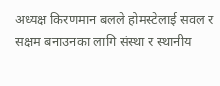अध्यक्ष किरणमान बलले होमस्टेलाई सवल र सक्षम बनाउनका लागि संस्था र स्थानीय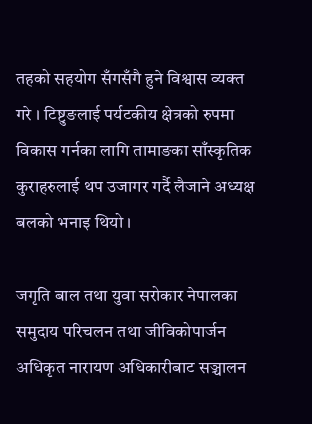तहको सहयोग सँगसँगै हुने विश्वास व्यक्त गरे । टिष्टुङलाई पर्यटकीय क्षेत्रको रुपमा विकास गर्नका लागि तामाङका साँस्कृतिक कुराहरुलाई थप उजागर गर्दै लैजाने अध्यक्ष बलको भनाइ थियो ।

जगृति बाल तथा युवा सरोकार नेपालका समुदाय परिचलन तथा जीविकोपार्जन अधिकृत नारायण अधिकारीबाट सञ्चालन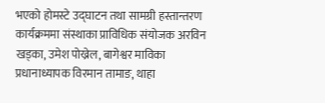भएको होमस्टे उद्घाटन तथा सामग्री हस्तान्तरण कार्यक्रममा संस्थाका प्राविधिक संयोजक अरविन खड्का, उमेश पोख्रेल, बागेश्वर माविका प्रधानाध्यापक विरमान तामाङ, थाहा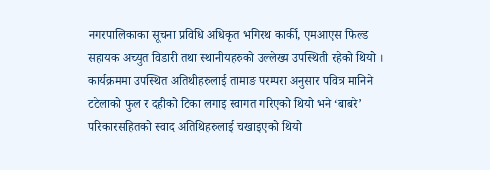नगरपालिकाका सूचना प्रविधि अधिकृत भगिरथ कार्की, एमआएस फिल्ड सहायक अच्युत विडारी तथा स्थानीयहरुको उल्लेख्य उपस्थिती रहेको थियो । कार्यक्रममा उपस्थित अतिथीहरुलाई तामाङ परम्परा अनुसार पवित्र मानिने टटेलाको फुल र दहीको टिका लगाइ स्वागत गरिएको थियो भने ‘बाबरे’ परिकारसहितको स्वाद अतिथिहरुलाई चखाइएको थियो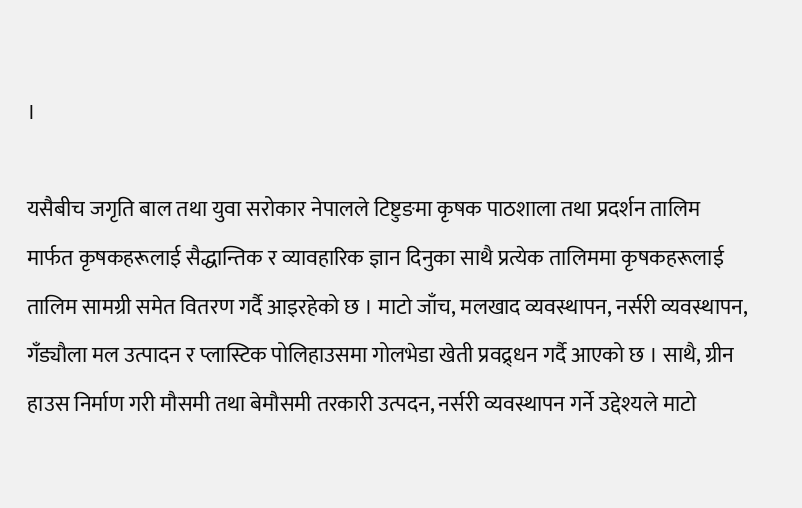।

यसैबीच जगृति बाल तथा युवा सरोकार नेपालले टिष्टुङमा कृषक पाठशाला तथा प्रदर्शन तालिम मार्फत कृषकहरूलाई सैद्धान्तिक र व्यावहारिक ज्ञान दिनुका साथै प्रत्येक तालिममा कृषकहरूलाई तालिम सामग्री समेत वितरण गर्दै आइरहेको छ । माटो जाँच, मलखाद व्यवस्थापन, नर्सरी व्यवस्थापन, गँड्यौला मल उत्पादन र प्लास्टिक पोलिहाउसमा गोलभेडा खेती प्रवद्र्धन गर्दै आएको छ । साथै, ग्रीन हाउस निर्माण गरी मौसमी तथा बेमौसमी तरकारी उत्पदन, नर्सरी व्यवस्थापन गर्ने उद्देश्यले माटो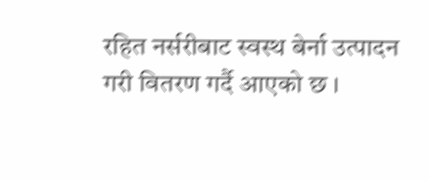रहित नर्सरीबाट स्वस्थ बेर्ना उत्पादन गरी वितरण गर्दै आएको छ ।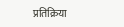प्रतिक्रिया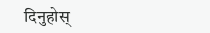दिनुहोस्